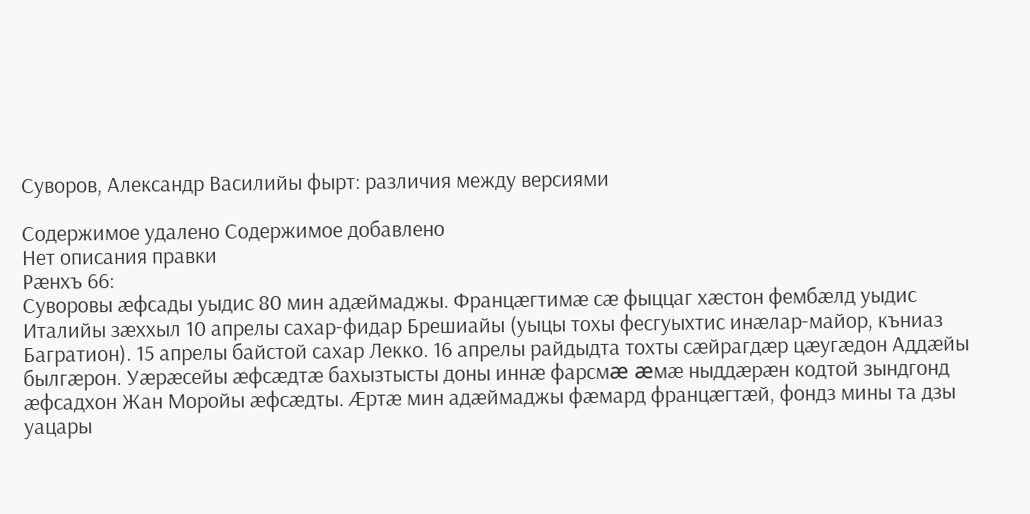Суворов, Александр Василийы фырт: различия между версиями

Содержимое удалено Содержимое добавлено
Нет описания правки
Рæнхъ 66:
Суворовы æфсады уыдис 80 мин адæймаджы. Францæгтимæ сæ фыццаг хæстон фембæлд уыдис Италийы зæххыл 10 апрелы сахар-фидар Брешиайы (уыцы тохы фесгуыхтис инæлар-майор, къниаз Багратион). 15 апрелы байстой сахар Лекко. 16 апрелы райдыдта тохты сæйрагдæр цæугæдон Аддæйы былгæрон. Уæрæсейы æфсæдтæ бахызтысты доны иннæ фарсмæ æмæ ныддæрæн кодтой зындгонд æфсадхон Жан Моройы æфсæдты. Æртæ мин адæймаджы фæмард францæгтæй, фондз мины та дзы уацары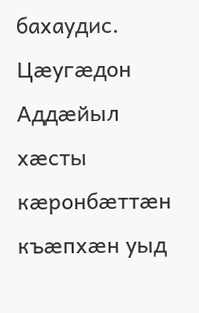бахаудис. Цæугæдон Аддæйыл хæсты кæронбæттæн къæпхæн уыд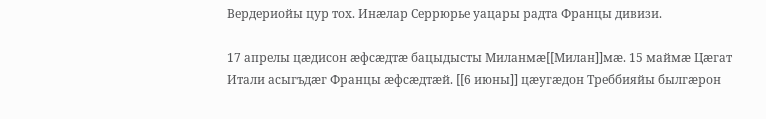Вердериойы цур тох. Инæлар Серрюрье уацары радта Францы дивизи.

17 апрелы цæдисон æфсæдтæ бацыдысты Миланмæ[[Милан]]мæ. 15 маймæ Цæгат Итали асыгъдæг Францы æфсæдтæй. [[6 июны]] цæугæдон Треббияйы былгæрон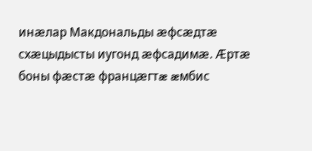инæлар Макдональды æфсæдтæ схæцыдысты иугонд æфсадимæ. Æртæ боны фæстæ францæгтæ æмбис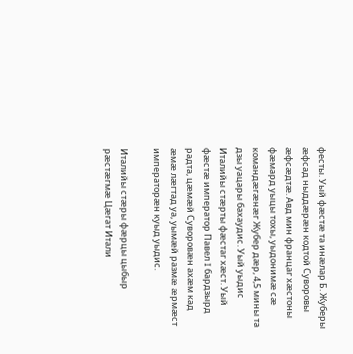фесты. Уый фæстæ та инæлар Б. Жуберы æфсад ныддæрæн кодтой Суворовы æфсæдтæ. Авд мин францаг хæстоны фæмард уыцы тохы, уыдонимæ сæ командæгæнæг Жубер дæр, 4,5 мины та дзы уацары бахаудис. Уый уыдис Италийы стæрты фæстаг хæст. Уый фæстæ император Павел I бардзырд радта, цæмæй Суворовæн ахæм кад æмæ лæгтад уа, уымæй размæ æрмæст императорæн куыд уыдис.

Италийы стæры фæрцы цыбыр рæстæгмæ Цæгат Итали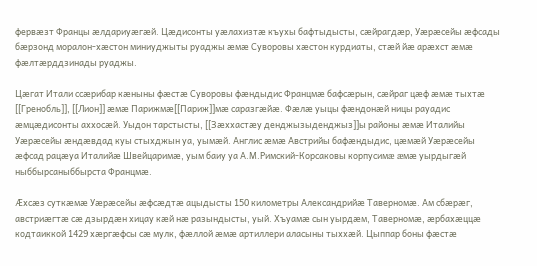фервæзт Францы æлдариуæгæй. Цæдисонты уæлахизтæ къухы бафтыдысты, сæйрагдæр, Уæрæсейы æфсады бæрзонд моралон-хæстон миниуджыты руаджы æмæ Суворовы хæстон курдиаты, стæй йæ арæхст æмæ фæлтæрддзинады руаджы.

Цæгат Итали ссæрибар кæныны фæстæ Суворовы фæндыдис Францмæ бафсæрын, сæйраг цæф æмæ тыхтæ [[Гренобль]], [[Лион]] æмæ Парижмæ[[Париж]]мæ саразгæйæ. Фæлæ уыцы фæндонæй ницы рауадис æмцæдисонты аххосæй. Уыдон тарстысты, [[Зæххастæу денджызыденджыз]]ы районы æмæ Италийы Уæрæсейы æндæвдад куы стыхджын уа, уымæй. Англис æмæ Австрийы бафæндыдис, цæмæй Уæрæсейы æфсад рацæуа Италийæ Швейцаримæ, уым баиу уа А.М.Римский-Корсаковы корпусимæ æмæ уырдыгæй ныббырсаныббырста Францмæ.

Æхсæз суткæмæ Уæрæсейы æфсæдтæ ацыдысты 150 километры Александрийæ Таверномæ. Ам сбæрæг, австриæгтæ сæ дзырдæн хицау кæй нæ разындысты, уый. Хъуамæ сын уырдæм, Таверномæ, æрбахæццæ кодтаиккой 1429 хæргæфсы сæ мулк, фæллой æмæ артиллери аласыны тыххæй. Цыппар боны фæстæ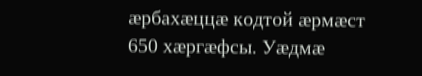æрбахæццæ кодтой æрмæст 650 хæргæфсы. Уæдмæ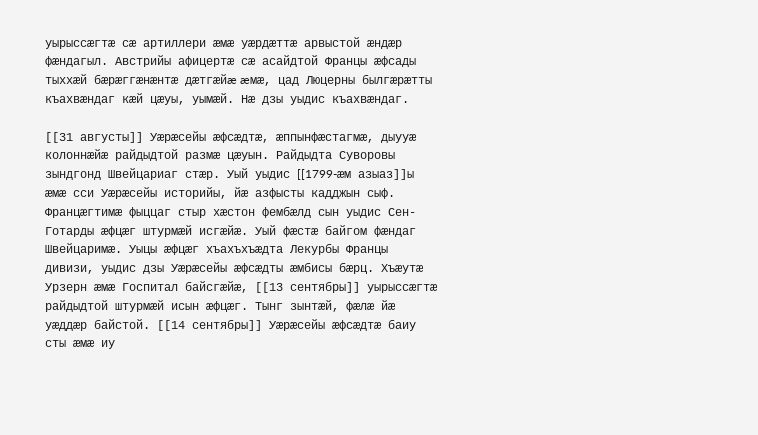уырыссæгтæ сæ артиллери æмæ уæрдæттæ арвыстой æндæр фæндагыл. Австрийы афицертæ сæ асайдтой Францы æфсады тыххæй бæрæггæнæнтæ дæтгæйæ æмæ, цад Люцерны былгæрæтты къахвæндаг кæй цæуы, уымæй. Нæ дзы уыдис къахвæндаг.

[[31 августы]] Уæрæсейы æфсæдтæ, æппынфæстагмæ, дыууæ колоннæйæ райдыдтой размæ цæуын. Райдыдта Суворовы зындгонд Швейцариаг стæр. Уый уыдис [[1799-æм азыаз]]ы æмæ сси Уæрæсейы историйы, йæ азфысты кадджын сыф. Францæгтимæ фыццаг стыр хæстон фембæлд сын уыдис Сен-Готарды æфцæг штурмæй исгæйæ. Уый фæстæ байгом фæндаг Швейцаримæ. Уыцы æфцæг хъахъхъæдта Лекурбы Францы дивизи, уыдис дзы Уæрæсейы æфсæдты æмбисы бæрц. Хъæутæ Урзерн æмæ Госпитал байсгæйæ, [[13 сентябры]] уырыссæгтæ райдыдтой штурмæй исын æфцæг. Тынг зынтæй, фæлæ йæ уæддæр байстой. [[14 сентябры]] Уæрæсейы æфсæдтæ баиу сты æмæ иу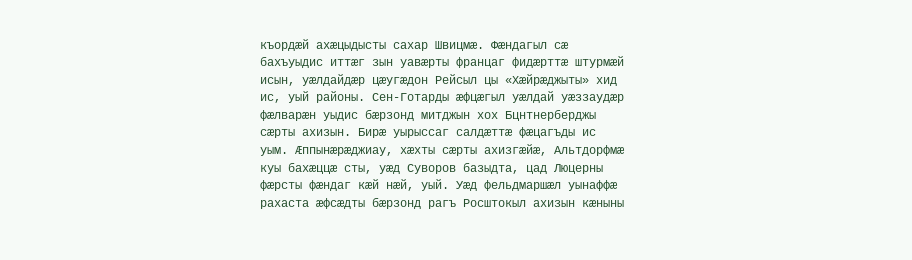къордæй ахæцыдысты сахар Швицмæ. Фæндагыл сæ бахъуыдис иттæг зын уавæрты францаг фидæрттæ штурмæй исын, уæлдайдæр цæугæдон Рейсыл цы «Хæйрæджыты» хид ис, уый районы. Сен-Готарды æфцæгыл уæлдай уæззаудæр фæлварæн уыдис бæрзонд митджын хох Бцнтнерберджы сæрты ахизын. Бирæ уырыссаг салдæттæ фæцагъды ис уым. Æппынæрæджиау, хæхты сæрты ахизгæйæ, Альтдорфмæ куы бахæццæ сты, уæд Суворов базыдта, цад Люцерны фæрсты фæндаг кæй нæй, уый. Уæд фельдмаршæл уынаффæ рахаста æфсæдты бæрзонд рагъ Росштокыл ахизын кæныны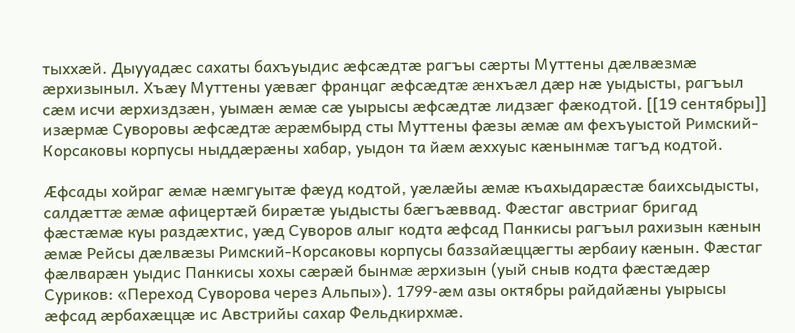тыххæй. Дыууадæс сахаты бахъуыдис æфсæдтæ рагъы сæрты Муттены дæлвæзмæ æрхизыныл. Хъæу Муттены уæвæг францаг æфсæдтæ æнхъæл дæр нæ уыдысты, рагъыл сæм исчи æрхиздзæн, уымæн æмæ сæ уырысы æфсæдтæ лидзæг фæкодтой. [[19 сентябры]] изæрмæ Суворовы æфсæдтæ æрæмбырд сты Муттены фæзы æмæ ам фехъуыстой Римский-Корсаковы корпусы ныддæрæны хабар, уыдон та йæм æххуыс кæнынмæ тагъд кодтой.

Æфсады хойраг æмæ нæмгуытæ фæуд кодтой, уæлæйы æмæ къахыдарæстæ баихсыдысты, салдæттæ æмæ афицертæй бирæтæ уыдысты бæгъæввад. Фæстаг австриаг бригад фæстæмæ куы раздæхтис, уæд Суворов алыг кодта æфсад Панкисы рагъыл рахизын кæнын æмæ Рейсы дæлвæзы Римский-Корсаковы корпусы баззайæццæгты æрбаиу кæнын. Фæстаг фæлварæн уыдис Панкисы хохы сæрæй бынмæ æрхизын (уый сныв кодта фæстæдæр Суриков: «Переход Суворова через Альпы»). 1799-æм азы октябры райдайæны уырысы æфсад æрбахæццæ ис Австрийы сахар Фельдкирхмæ.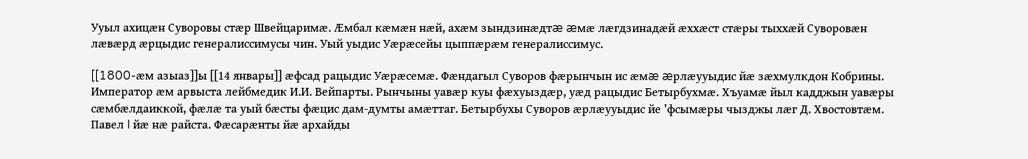Ууыл ахицæн Суворовы стæр Швейцаримæ. Æмбал кæмæн нæй, ахæм зындзинæдтæ æмæ лæгдзинадæй æххæст стæры тыххæй Суворовæн лæвæрд æрцыдис генералиссимусы чин. Уый уыдис Уæрæсейы цыппæрæм генералиссимус.

[[1800-æм азыаз]]ы [[14 январы]] æфсад рацыдис Уæрæсемæ. Фæндагыл Суворов фæрынчын ис æмæ æрлæууыдис йæ зæхмулкдон Кобрины. Император æм арвыста лейбмедик И.И. Вейпарты. Рынчыны уавæр куы фæхуыздæр, уæд рацыдис Бетырбухмæ. Хъуамæ йыл кадджын уавæры сæмбæлдаиккой, фæлæ та уый бæсты фæцис дам-думты амæттаг. Бетырбухы Суворов æрлæууыдис йе ’фсымæры чызджы лæг Д. Хвостовтæм. Павел I йæ нæ райста. Фæсарæнты йæ архайды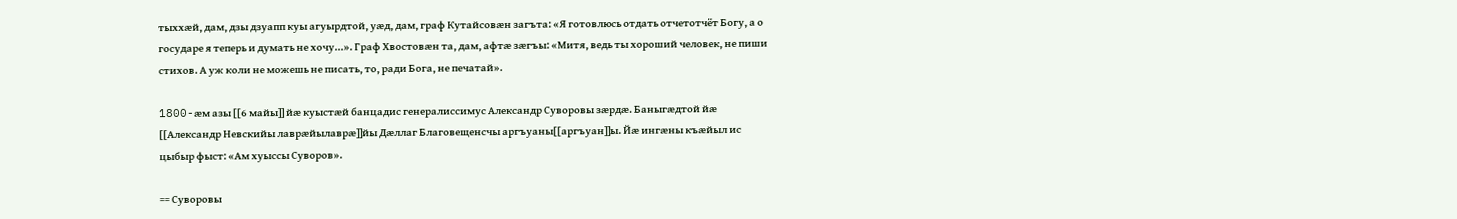тыххæй, дам, дзы дзуапп куы агуырдтой, уæд, дам, граф Кутайсовæн загъта: «Я готовлюсь отдать отчетотчёт Богу, а о государе я теперь и думать не хочу...». Граф Хвостовæн та, дам, афтæ зæгъы: «Митя, ведь ты хороший человек, не пиши стихов. А уж коли не можешь не писать, то, ради Бога, не печатай».

1800-æм азы [[6 майы]] йæ куыстæй банцадис генералиссимус Александр Суворовы зæрдæ. Баныгæдтой йæ [[Александр Невскийы лаврæйылаврæ]]йы Дæллаг Благовещенсчы аргъуаны[[аргъуан]]ы. Йæ ингæны къæйыл ис цыбыр фыст: «Ам хуыссы Суворов».

== Суворовы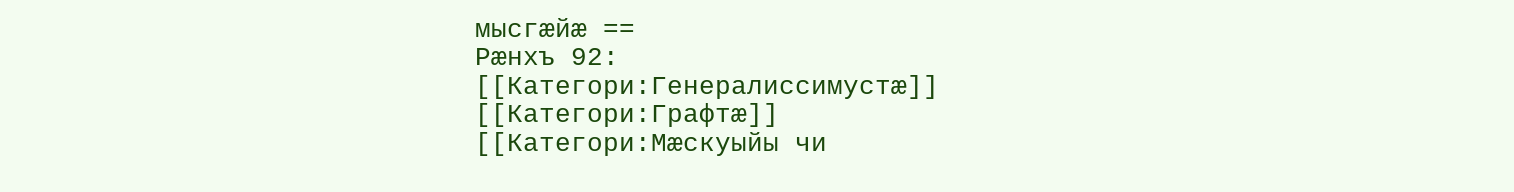мысгæйæ ==
Рæнхъ 92:
[[Категори:Генералиссимустæ]]
[[Категори:Графтæ]]
[[Категори:Мæскуыйы чи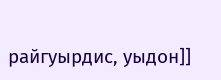райгуырдис, уыдон]]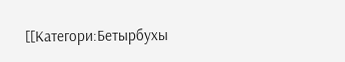[[Категори:Бетырбухы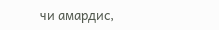чи амардис,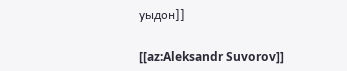уыдон]]

[[az:Aleksandr Suvorov]]